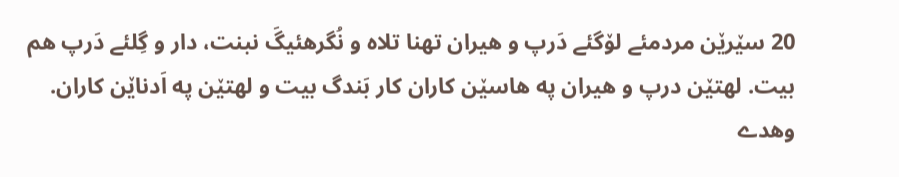20 سێرێن مردمئے لۆگئے دَرپ و هیران تهنا تلاه و نُگرهئیگَ نبنت، دار و گِلئے دَرپ هم بیت. لهتێن درپ و هیران په هاسێن کاران کار بَندگ بیت و لهتێن په اَدناێن کاران.
وهدے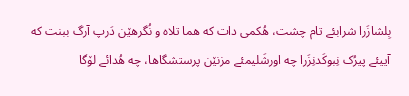بِلشازَرا شرابئے تام چشت، هُکمی دات که هما تلاه و نُگرهێن دَرپ آرگ ببنت که آییئے پیرُک نِبوکَدنِزَرا چه اورشَلیمئے مزنێن پرستشگاها، چه هُدائے لۆگا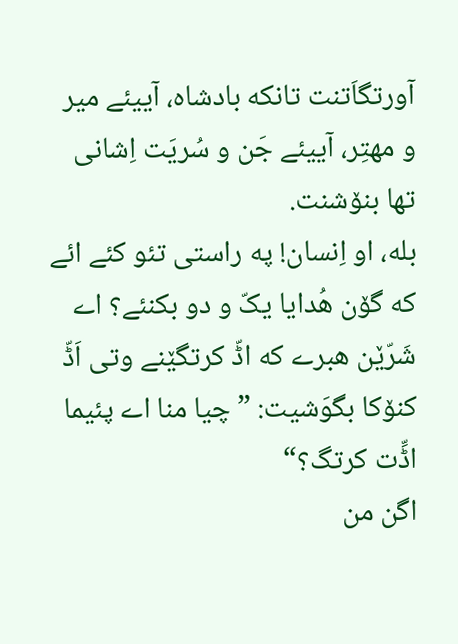آورتگاَتنت تانکه بادشاه، آییئے میر و مهتِر، آییئے جَن و سُریَت اِشانی تها بنۆشنت.
بله، او اِنسان! په راستی تئو کئے ائے که گۆن هُدایا یکّ و دو بکنئے؟ اے شَرّێن هبرے که اڈّ کرتگێنے وتی اَڈّ کنۆکا بگوَشیت: ”چیا منا اے پئیما اڈِّت کرتگ؟“
اگن من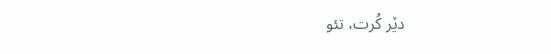دێر کُرت، تئو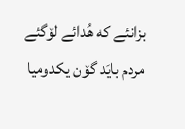بزانئے که هُدائے لۆگئے مردم بایَد گۆن یکدومیا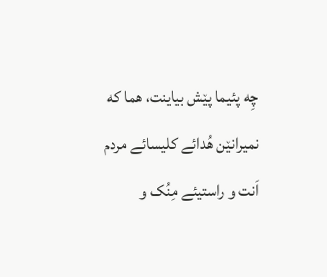چِه پئیما پێش بیاینت، هما که نمیرانێن هُدائے کلیسائے مردم اَنت و راستیئے مِنُک و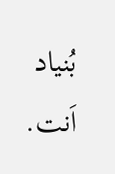بُنیاد اَنت.